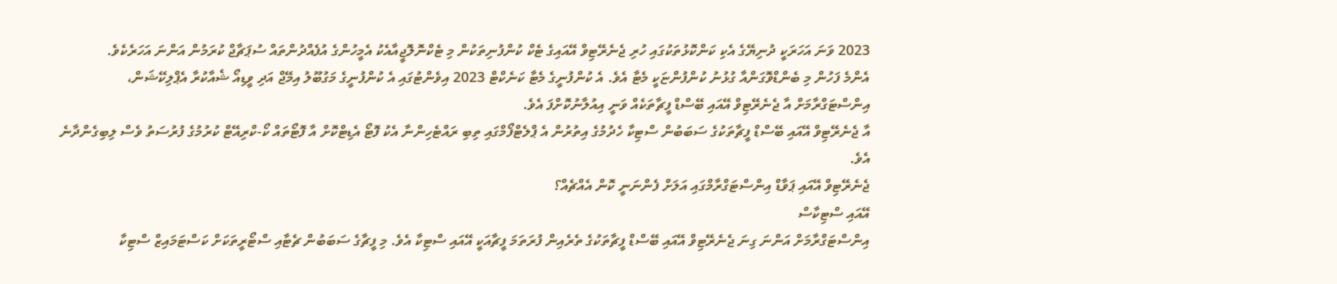2023 ވަނަ އަހަރަކީ ދުނިޔޭގެ އެކި ކަންކޮޅުތަކުގައި ހުރި ޖެނެރޭޓިވް އޭއައިގެ ޓެކް ކުންފުނިތަކުން މި ޓެކްނޮލޮޖީއާއެކު އެމީހުންގެ އުފެއްދުންތައް ސުޕަޗާޖް ކުރަމުން އަންނަ އަހަރެކެވެ.
އެންމެ ފަހުން މި ބެންޑްވޮގަންއާ ގުޅުނު ކުންފުންޏަކީ މެޓާ އެވެ. އެ ކުންފުނީގެ މެޓާ ކަނެކްޓް 2023 އިވެންޓުގައި އެ ކުންފުނީގެ މަގުބޫލު އިމޭޖް އަދި ވީޑިއޯ ޝެއާކުރާ އެޕްލިކޭޝަން، އިންސްޓަގްރާމަށް އާ ޖެނެރޭޓިވް އޭއައި ބޭސްޑް ފީޗާތަކެއް ވަނީ އިއުލާނުކޮށްފަ އެވެ.
އާ ޖެނެރޭޓިވް އޭއައި ބޭސްޑް ފީޗާތަކުގެ ސަބަބުން ސްޓިކާ ހެދުމުގެ އިތުރުން އެ ޕްލެޓްފޯމްގައި ތިބި ރައްޓެހިންނާ އެކު ފޮޓޯ އެޑިޓްކޮށް އާ ފޮޓޯތައް ކޯ-ކްރިއޭޓް ކުރުމުގެ ފުރުސަތު ވެސް ލިބިގެންދާނެ އެވެ.
ޖެނެރޭޓިވް އޭއައި ޕަވާޑް އިންސްޓަގްރާމްގައި އަލަށް ފެންނަނީ ކޮން އެއްޗެއް؟
އޭއައި ސްޓިކާސް
އިންސްޓަގްރާމަށް އަންނަ ގިނަ ޖެނެރޭޓިވް އޭއައި ބޭސްޑް ފީޗާތަކުގެ ތެރެއިން ފުރަތަމަ ފީޗާއަކީ އޭއައި ސްޓިކާ އެވެ. މި ފީޗާގެ ސަބަބުން ޗެޓާއި ސްޓޯރީތަކަށް ކަސްޓަމައިޒް ސްޓިކާ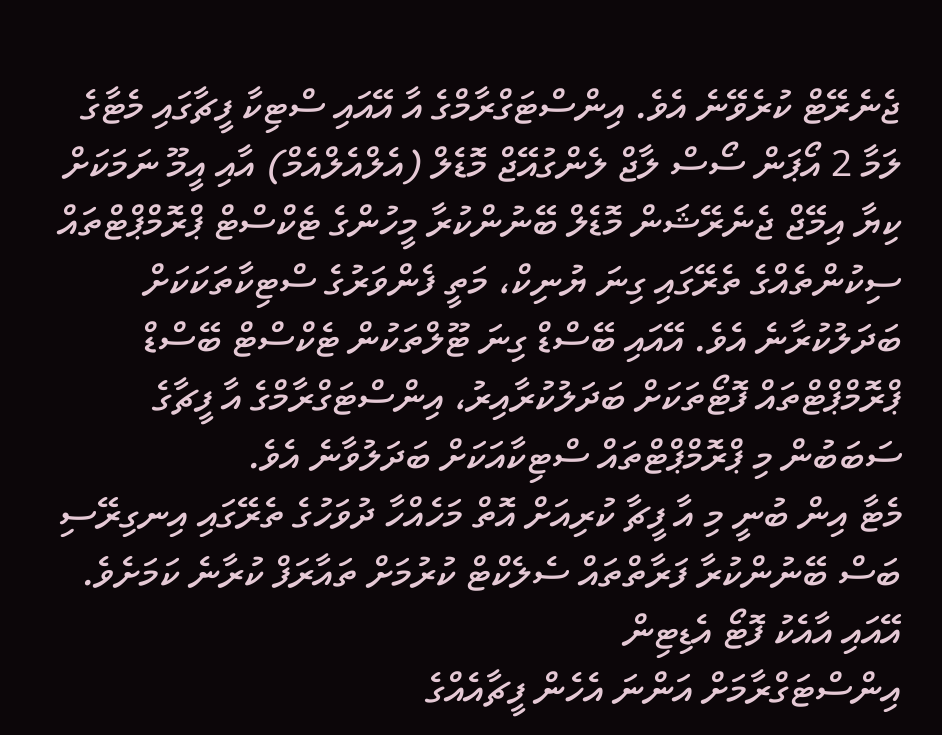ޖެނެރޭޓް ކުރެވޭނެ އެވެ. އިންސްޓަގްރާމްގެ އާ އޭއައި ސްޓިކާ ފީޗާގައި މެޓާގެ ލަމާ 2 އޯޕަން ސޯސް ލާޖް ލެންގުއޭޖް މޮޑެލް (އެލްއެލްއެމް) އާއި އީމޫ ނަމަކަށް ކިޔާ އިމޭޖް ޖެނެރޭޝަން މޮޑެލް ބޭނުންކުރާ މީހުންގެ ޓެކްސްޓް ޕްރޮމްޕްޓްތައް ސިކުންތެއްގެ ތެރޭގައި ގިނަ ޔުނިކް، މަތީ ފެންވަރުގެ ސްޓިކާތަކަކަށް ބަދަލުކުރާނެ އެވެ. އޭއައި ބޭސްޑް ގިނަ ޓޫލްތަކުން ޓެކްސްޓް ބޭސްޑް ޕްރޮމްޕްޓްތައް ފޮޓޯތަކަށް ބަދަލުކުރާއިރު، އިންސްޓަގްރާމްގެ އާ ފީޗާގެ ސަބަބުން މި ޕްރޮމްޕްޓްތައް ސްޓިކާއަކަށް ބަދަލުވާނެ އެވެ.
މެޓާ އިން ބުނީ މި އާ ފީޗާ ކުރިއަށް އޮތް މަހެއްހާ ދުވަހުގެ ތެރޭގައި އިނގިރޭސި ބަސް ބޭނުންކުރާ ފަރާތްތައް ސެލެކްޓް ކުރުމަށް ތައާރަފް ކުރާނެ ކަމަށެވެ.
އޭއައި އާއެކު ފޮޓޯ އެޑިޓިން
އިންސްޓަގްރާމަށް އަންނަ އެހެން ފީޗާއެއްގެ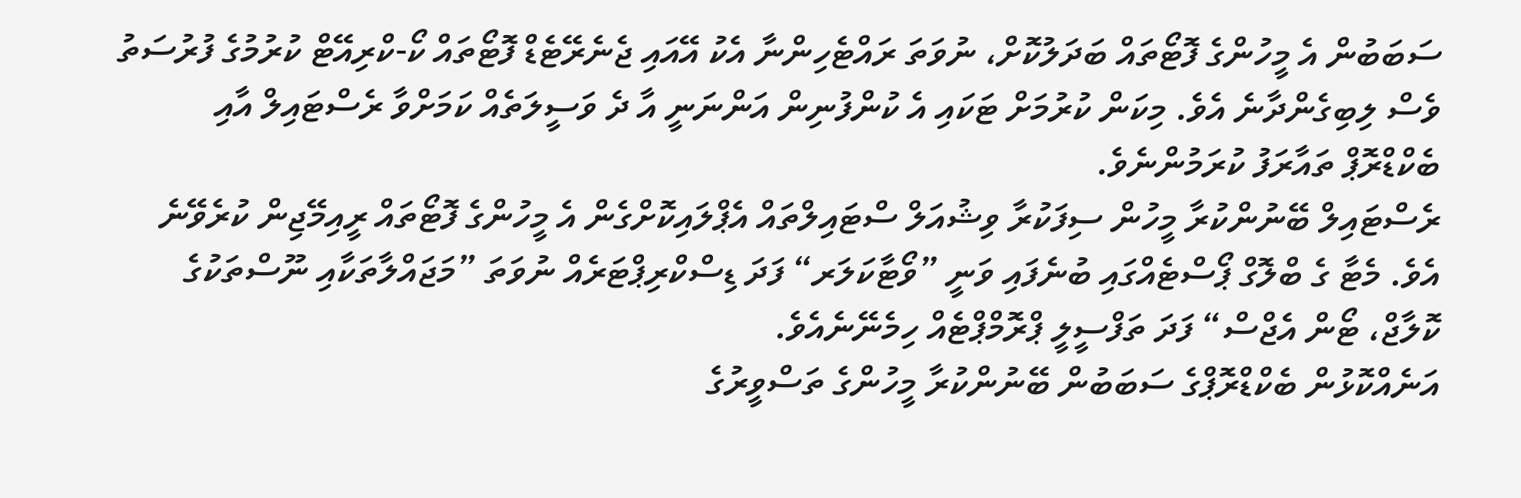ސަބަބުން އެ މީހުންގެ ފޮޓޯތައް ބަދަލުކޮށް، ނުވަތަ ރައްޓެހިންނާ އެކު އޭއައި ޖެނެރޭޓެޑް ފޮޓޯތައް ކޯ-ކްރިއޭޓް ކުރުމުގެ ފުރުސަތު ވެސް ލިބިގެންދާނެ އެވެ. މިކަން ކުރުމަށް ޓަކައި އެ ކުންފުނިން އަންނަނީ އާ ދެ ވަސީލަތެއް ކަމަށްވާ ރެސްޓައިލް އާއި ބެކްޑްރޮޕް ތައާރަފު ކުރަމުންނެވެ.
ރެސްޓައިލް ބޭނުންކުރާ މީހުން ސިފަކުރާ ވިޝުއަލް ސްޓައިލްތައް އެޕްލައިކޮށްގެން އެ މީހުންގެ ފޮޓޯތައް ރީއިމޭޖިން ކުރެވޭނެ އެވެ. މެޓާ ގެ ބްލޮގް ޕޯސްޓެއްގައި ބުނެފައި ވަނީ ”ވޯޓާކަލަރ“ ފަދަ ޑިސްކްރިޕްޓަރެއް ނުވަތަ ”މަޖައްލާތަކާއި ނޫސްތަކުގެ ކޮލާޖް، ޓޯން އެޖްސް“ ފަދަ ތަފްސީލީ ޕްރޮމްޕްޓެއް ހިމެނޭނެއެވެ.
އަނެއްކޮޅުން ބެކްޑްރޮޕްގެ ސަބަބުން ބޭނުންކުރާ މީހުންގެ ތަސްވީރުގެ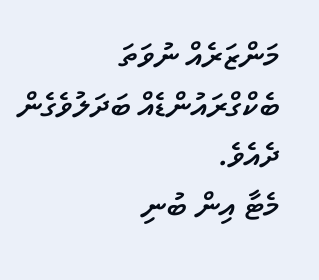މަންޒަރެއް ނުވަތަ ބެކްގްރައުންޑެއް ބަދަލުވެގެން ދެއެވެ.
މެޓާ އިން ބުނި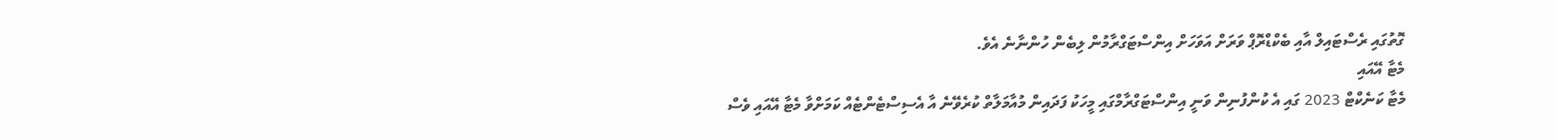ގޮތުގައި ރެސްޓައިލް އާއި ބެކްޑްރޮޕް ވަރަށް އަވަހަށް އިންސްޓަގްރާމުން ލިބެން ހުންނާނެ އެވެ.
މެޓާ އޭއައި
މެޓާ ކަނެކްޓް 2023 ގައި އެ ކުންފުނިން ވަނީ އިންސްޓަގްރާމްގައި މީހަކު ފަދައިން މުއާމަލާތް ކުރެވޭނެ އާ އެސިސްޓެންޓެއް ކަމަށްވާ މެޓާ އޭއައި ވެސް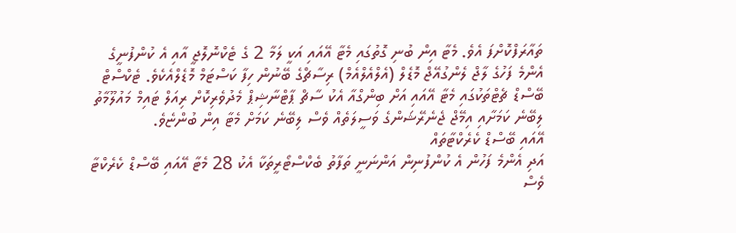ތައާރަފްކޮށްފަ އެވެ. މެޓާ އިން ބުނި ގޮތުގައި މެޓާ އޭއައި އަކީ ލަމާ 2 ގެ ޓެކްނޮލޮޖީ އާއި އެ ކުންފުނީގެ އެންމެ ފަހުގެ ލާޖް ލެންގުއޭޖް މޮޑެލް (އެލްއެލްއެމް) ރިސާޗްގެ ބޭނުން ހިފާ ކަސްޓަމް މޮޑެލްއެކެވެ. ޓެކްސްޓް ބޭސްޑް ޗެޓްތަކުގައި މެޓާ އޭއައި އަށް ބިންގްއާ އެކު ސާޗް ޕާޓްނާޝިޕް މެދުވެރިކޮށް ރިއަލް ޓައިމް މައުލޫމާތު ލިބޭނެ ކަމަށާއި އިމޭޖް ޖެނެރޭޝަންގެ ވަސީލަތެއް ވެސް ލިބޭނެ ކަމަށް މެޓާ އިން ބުންޏެވެ.
އޭއައި ބޭސްޑް ކެރެކްޓާތައް
އަދި އެންމެ ފަހުން އެ ކުންފުނިން އަންނަނީ ތަފާތު ބެކްސްޓޯރީތަކާ އެކު 28 މެޓާ އޭއައި ބޭސްޑް ކެރެކްޓާ ވެސް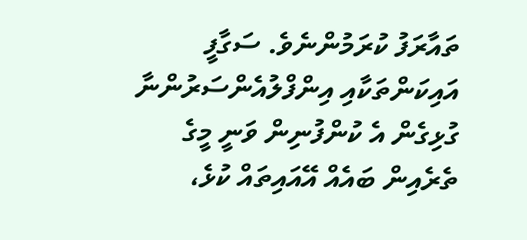ތައާރަފު ކުރަމުންނެވެ. ސަގާފީ އައިކަންތަކާއި އިންފްލުއެންސަރުންނާ ގުޅިގެން އެ ކުންފުނިން ވަނީ މީގެ ތެރެއިން ބައެއް އޭއައިތައް ކުޅެ،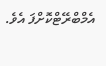އެމްބްރޭޓްކޮށްފަ އެވެ.